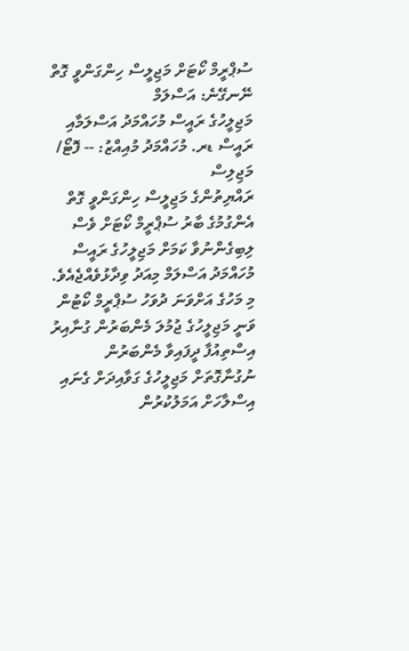ސުޕްރީމް ކޯޓަށް މަޖިލީސް ހިންގަންވީ ގޮތް ނޭނގޭނެ: އަސްލަމް
މަޖިލީހުގެ ރައީސް މުހައްމަދު އަސްލަމާއި ރައީސް ޑރ. މުހައްމަދު މުއިއްޒު: -- ފޮޓޯ/ މަޖިލިސް
ރައްޔިތުންގެ މަޖިލީސް ހިންގަންވީ ގޮތް އެންގުމުގެ ބާރު ސުޕްރީމް ކޯޓަށް ވެސް ލިބިގެންނުވާ ކަމަށް މަޖިލީހުގެ ރައީސް މުހައްމަދު އަސްލަމް މިއަދު ވިދާޅުވެއްޖެއެވެ.
މި މަހުގެ އަށްވަނަ ދުވަހު ސުޕްރީމް ކޯޓުން ވަނީ މަޖިލީހުގެ ޖުމުލަ މެންބަރުން ގުނާއިރު އިސްތިއުފާ ދީފައިވާ މެންބަރުން ނުގުނާގޮތަށް މަޖިލީހުގެ ގަވާއިދަށް ގެނައި އިސްލާހަށް އަމަލުކުރުން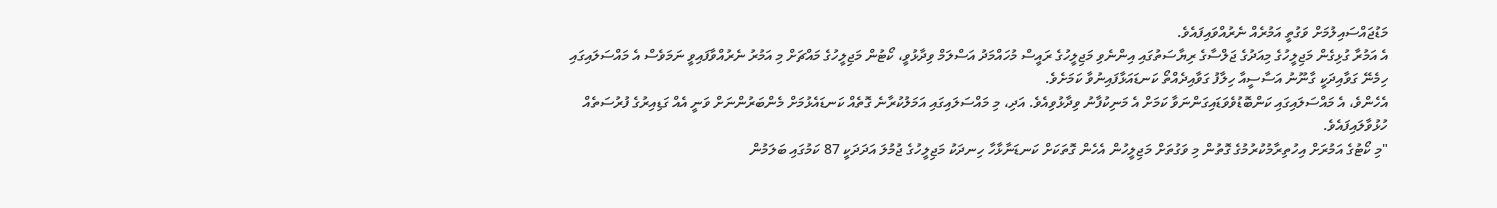މަޑުޖައްސައިލުމަށް ވަގުތީ އަމުރެއް ނެރުއްވައިފައެވެ.
އެ އަމުރާ ގުޅިގެން މަޖިލީހުގެ މިއަދުގެ ޖަލްސާގެ ރިޔާސަތުގައި އިންނެވި މަޖިލީހުގެ ރައީސް މުހައްމަދު އަސްލަމް ވިދާޅުވީ، ކޯޓުން މަޖިލީހުގެ މައްޗަށް މި އަމުރު ނެރުއްވާފައިވީ ނަމަވެސް އެ މައްސަލައިގައި ހިމެނޭ ގަވާއިދަކީ ގާނޫނު އަސާސީއާ ހިލާފު ގަވާއިދެއްތޯ ކަނޑައަޅާފައިނުވާ ކަމަށެވެ.
އެހެންވެ، އެ މައްސަލައިގައި ކަންބޮޑުވެވަޑައިގަންނަވާ ކަމަށް އެ މަނިކުފާނު ވިދާޅުވިއެވެ. އަދި، މި މައްސަލައިގައި އަމަލުކުރާނެ ގޮތެއް ކަނޑައެޅުމަށް މެންބަރުންނަށް ވަނީ އެއް ގަޑިއިރުގެ ފުރުސަތެއް ހުޅުވާލައިފައެވެ.
"މި ކޯޓުގެ އަމުރަށް އިހުތިރާމުކުރުމުގެ ގޮތުން މި ވަގުތަށް މަޖިލީހުން އެހެން ގޮތަކަށް ކަނޑަނާޅާހާ ހިނދަކު މަޖިލީހުގެ ޖުމުލަ އަދަދަކީ 87 ކަމުގައި ބަލަމުން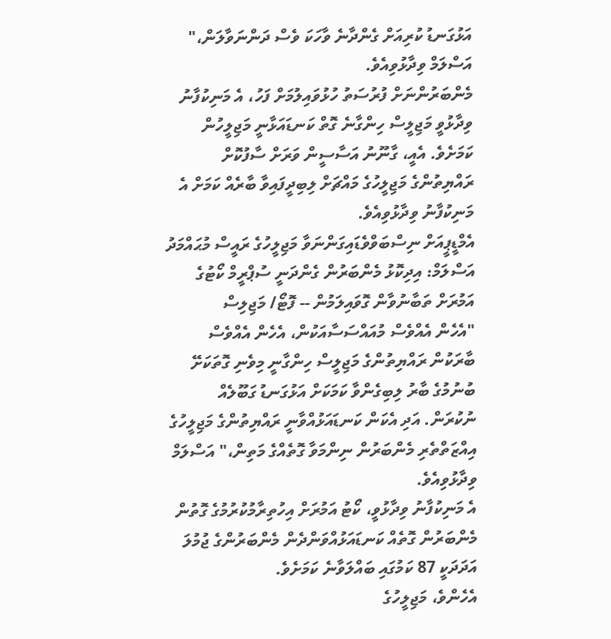އަޅުގަނޑު ކުރިއަށް ގެންދާނެ ވާހަކަ ވެސް ދަންނަވާލަން،" އަސްލަމް ވިދާޅުވިއެވެ.
މެންބަރުންނަށް ފުރުސަތު ހުޅުވައިލުމަށް ފަހު، އެ މަނިކުފާނު ވިދާޅުވީ މަޖިލީސް ހިންގާނެ ގޮތް ކަނޑައަޅާނީ މަޖިލީހުން ކަމަށެވެ. އެއީ، ގާނޫނު އަސާސީން ވަރަށް ސާފުކޮށް ރައްޔިތުންގެ މަޖިލީހުގެ މައްޗަށް ލިބިދީފައިވާ ބާރެއް ކަމަށް އެ މަނިކުފާނު ވިދާޅުވިއެވެ.
އެމްޑީޕީއަށް ނިސްބަވްވެޑައިގަންނަވާ މަޖިލީހުގެ ރައީސް މުޙައްމަދު އަސްލަމް: އިދިކޮޅު މެންބަރުން ގެންދަނީ ސުޕްރީމް ކޯޓުގެ އަމުރަށް ތަބާނުވާން ގޮވައިލަމުން -- ފޮޓޯ/ މަޖިލިސް
"އެހެން އެއްވެސް މުއައްސަސާއަކުން، އެހެން އެއްވެސް ބާރަކުން ރައްޔިތުންގެ މަޖިލީސް ހިންގާނީ މިވެނި ގޮތަކަށޭ ބުނުމުގެ ބާރު ލިބިގެންވާ ކަމަކަށް އަޅުގަނޑު ގަބޫލެއް ނުކުރަން. އަދި އެކަން ކަނޑައަޅުއްވާނީ ރައްޔިތުންގެ މަޖިލީހުގެ އިއްޒަތްތެރި މެންބަރުން ނިންމަވާ ގޮތެއްގެ މަތިން،" އަސްލަމް ވިދާޅުވިއެވެ.
އެ މަނިކުފާނު ވިދާޅުވީ، ކޯޓު އަމުރަށް އިހުތިރާމުކުރުމުގެ ގޮތުން މެންބަރުން ގޮތެއް ކަނޑައަޅުއްވަންދެން މެންބަރުންގެ ޖުމުލަ އަދަދަކީ 87 ކަމުގައި ބައްލަވާނެ ކަމަށެވެ.
އެހެންވެ، މަޖިލީހުގެ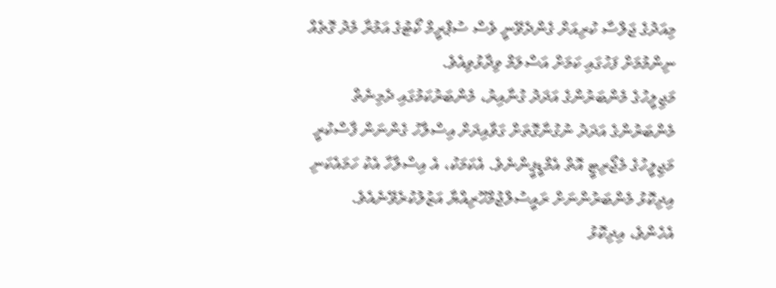މިއަދުގެ ޖަލްސާ ކުރިއަށް ގެންދެވޭނީ ވެސް ސުޕްރީމް ކޯޓުގެ އަމުރާ މެދު ގޮތެއް ނިންމުމަށް ފަހުގައި ކަމަށް އަސްލަމް ވިދާޅުވިއެވެ.
މަޖިލީހުގެ މެންބަރުންގެ އަދަދު ގުނާއިރު، މެންބަރުކަމުގައި ދެމިނެތް މެންބަރުންގެ އަދަދު ނުގުނާގޮތަށް ގަވާއިދަށް އިސްލާހު ގެންނަން ފާސްކުރީ މަޖިލީހުގެ މެޖޯރިޓީ އޮތް އެމްޑީޕީންނެވެ. އެކަމަކު، އެ އިސްލާހާ އެކު ހަމައެކަނި އިދިކޮޅު މެންބަރުންނަށް ރައީސުލްޖުމްހޫރިއްޔާ އަޒުލުކުރެވޭނެއެވެ.
އެހެންވެ، އިދިކޮޅު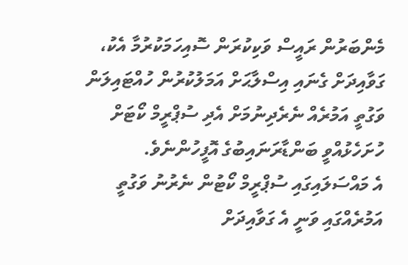މެންބަރުން ރައީސް ވަކިކުރަން ސޮއިހަމަކުރުމާ އެކު، ގަވާއިދަށް ގެނައި އިސްލާޙަށް އަމަލުކުރުން ހުއްޓައިލަން ވަގުތީ އަމުރެއް ނެރެދިނުމަށް އެދި ސުޕްރީމް ކޯޓަށް ހުށަހެޅުއްވީ ބަންޑާރަނައިބުގެ އޮފީހުންނެވެ.
އެ މައްސަލައިގައި ސުޕްރީމް ކޯޓުން ނެރުނު ވަގުތީ އަމުރެއްގައި ވަނީ އެ ގަވާއިދަށް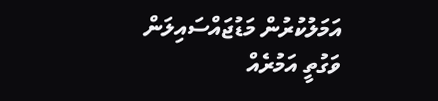އަމަލުކުރުން މަޑުޖައްސައިލަން ވަގުތީ އަމުރެއް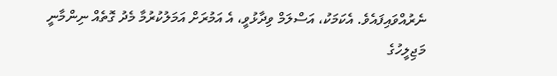ނެރުއްވައިފައެވެ. އެކަމަކު، އަސްލަމް ވިދާޅުވީ، އެ އަމުރަށް އަމަލުކުރުމާ މެދު ގޮތެއް ނިންމާނީ މަޖިލީހުގެ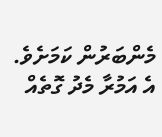މެންބަރުން ކަމަށެވެ.
އެ އަމުރާ މެދު ގޮތެއް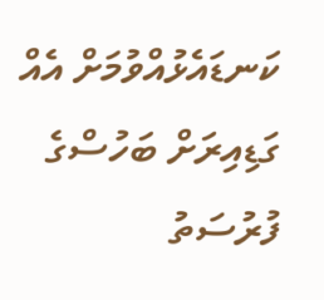ކަނޑައެޅުއްވުމަށް އެއް ގަޑިއިރަށް ބަހުސްގެ ފުރުސަތު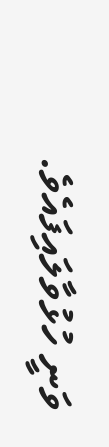ވަނީ ހުޅުވާލައިފައެވެ.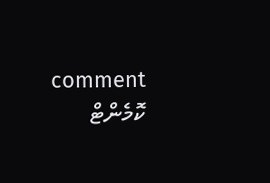comment ކޮމެންޓް